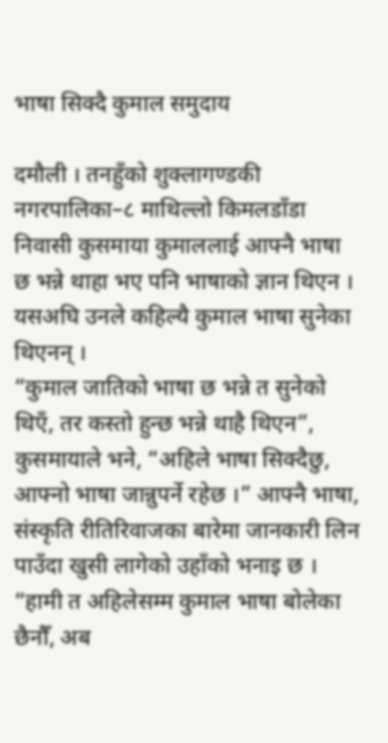भाषा सिक्दै कुमाल समुदाय

दमौली । तनहुँको शुक्लागण्डकी नगरपालिका–८ माथिल्लो किमलडाँडा निवासी कुसमाया कुमाललाई आफ्नै भाषा छ भन्ने थाहा भए पनि भाषाको ज्ञान थिएन । यसअघि उनले कहिल्यै कुमाल भाषा सुनेका थिएनन् ।
“कुमाल जातिको भाषा छ भन्ने त सुनेको थिएँ, तर कस्तो हुन्छ भन्ने थाहै थिएन”, कुसमायाले भने, “अहिले भाषा सिक्दैछु, आफ्नो भाषा जान्नुपर्ने रहेछ ।” आफ्नै भाषा, संस्कृति रीतिरिवाजका बारेमा जानकारी लिन पाउँदा खुसी लागेको उहाँको भनाइ छ । “हामी त अहिलेसम्म कुमाल भाषा बोलेका छैनौँ, अब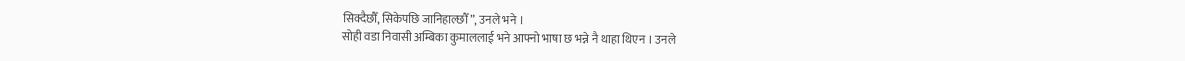सिक्दैछौँ, सिकेपछि जानिहाल्छौँ”, उनले भने ।
सोही वडा निवासी अम्बिका कुमाललाई भने आफ्नो भाषा छ भन्ने नै थाहा थिएन । उनले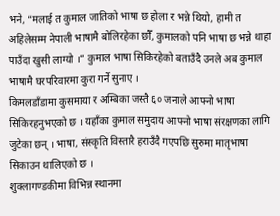भने, “मलाई त कुमाल जातिको भाषा छ होला र भन्ने थियो, हामी त अहिलेसम्म नेपाली भाषामै बोलिरहेका छौँ, कुमालको पनि भाषा छ भन्ने थाहा पाउँदा खुसी लाग्यो ।” कुमाल भाषा सिकिरहेको बताउँदै उनले अब कुमाल भाषामै घरपरिवारमा कुरा गर्ने सुनाए ।
किमलडाँडामा कुसमाया र अम्बिका जस्तै ६० जनाले आफ्नो भाषा सिकिरहनुभएको छ । यहाँका कुमाल समुदाय आफ्नो भाषा संरक्षणका लागि जुटेका छन् । भाषा, संस्कृति विस्तारै हराउँदै गएपछि सुरुमा मातृभाषा सिकाउन थालिएको छ ।
शुक्लागण्डकीमा विभिन्न स्थानमा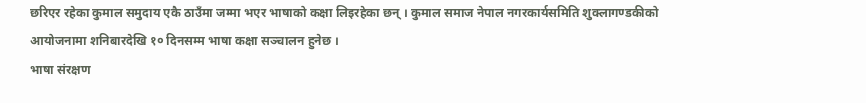छरिएर रहेका कुमाल समुदाय एकै ठाउँमा जम्मा भएर भाषाको कक्षा लिइरहेका छन् । कुमाल समाज नेपाल नगरकार्यसमिति शुक्लागण्डकीको आयोजनामा शनिबारदेखि १० दिनसम्म भाषा कक्षा सञ्चालन हुनेछ ।
भाषा संरक्षण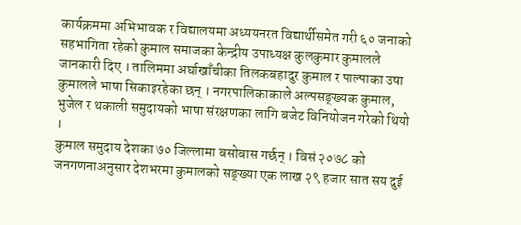कार्यक्रममा अभिभावक र विद्यालयमा अध्ययनरत विद्यार्थीसमेत गरी ६० जनाको सहभागिता रहेको कुमाल समाजका केन्द्रीय उपाध्यक्ष कुलकुमार कुमालले जानकारी दिए । तालिममा अर्घाखाँचीका तिलकबहादुर कुमाल र पाल्पाका उषा कुमालले भाषा सिकाइरहेका छन् । नगरपालिकाकाले अल्पसङ्ख्यक कुमाल, भुजेल र थकाली समुदायको भाषा संरक्षणका लागि बजेट विनियोजन गरेको थियो ।
कुमाल समुदाय देशका ७० जिल्लामा बसोबास गर्छन् । विसं २०७८ को जनगणनाअनुसार देशभरमा कुमालको सङ्ख्या एक लाख २९ हजार सात सय दुई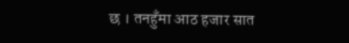छ । तनहुँमा आठ हजार सात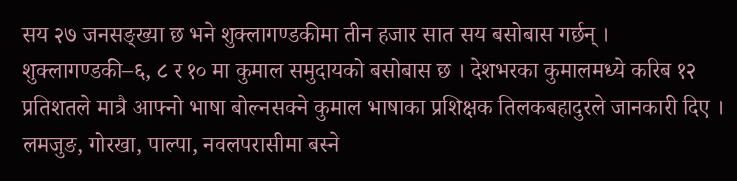सय २७ जनसङ्ख्या छ भने शुक्लागण्डकीमा तीन हजार सात सय बसोबास गर्छन् ।
शुक्लागण्डकी–६, ८ र १० मा कुमाल समुदायको बसोबास छ । देशभरका कुमालमध्ये करिब १२ प्रतिशतले मात्रै आफ्नो भाषा बोल्नसक्ने कुमाल भाषाका प्रशिक्षक तिलकबहादुरले जानकारी दिए । लमजुङ, गोरखा, पाल्पा, नवलपरासीमा बस्ने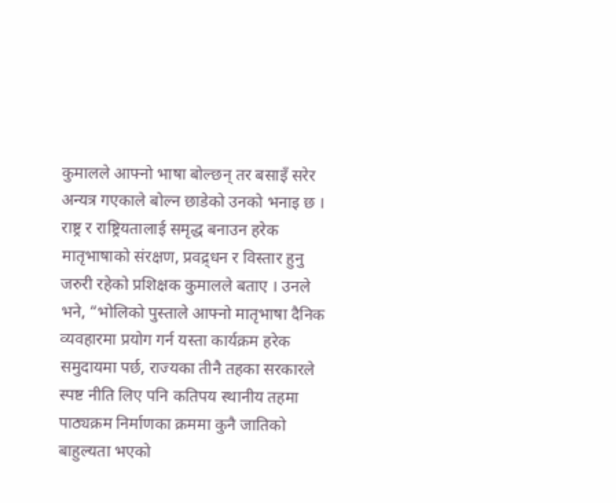कुमालले आफ्नो भाषा बोल्छन् तर बसाइँ सरेर अन्यत्र गएकाले बोल्न छाडेको उनको भनाइ छ ।
राष्ट्र र राष्ट्रियतालाई समृद्ध बनाउन हरेक मातृभाषाको संरक्षण, प्रवद्र्धन र विस्तार हुनु जरुरी रहेको प्रशिक्षक कुमालले बताए । उनले भने, “भोलिको पुस्ताले आफ्नो मातृभाषा दैनिक व्यवहारमा प्रयोग गर्न यस्ता कार्यक्रम हरेक समुदायमा पर्छ, राज्यका तीनै तहका सरकारले स्पष्ट नीति लिए पनि कतिपय स्थानीय तहमा पाठ्यक्रम निर्माणका क्रममा कुनै जातिको बाहुल्यता भएको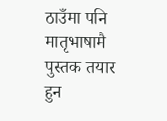ठाउँमा पनि मातृभाषामै पुस्तक तयार हुन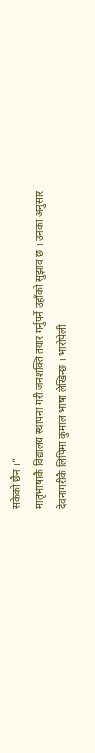सकेको छैन ।”
मातृभाषाकै विद्यालय स्थापना गरी जनशक्ति तयार गर्नुपर्ने उहाँको सुझाव छ । उनका अनुसार देवनागरीकै लिपिमा कुमाल भाषा लेखिन्छ । भारोपेली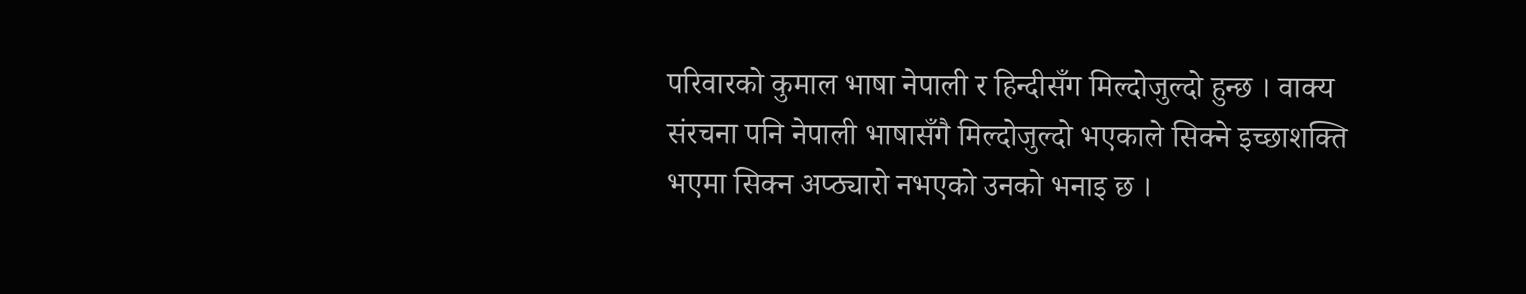परिवारको कुमाल भाषा नेपाली र हिन्दीसँग मिल्दोजुल्दो हुन्छ । वाक्य संरचना पनि नेपाली भाषासँगै मिल्दोजुल्दो भएकाले सिक्ने इच्छाशक्ति भएमा सिक्न अप्ठ्यारो नभएको उनको भनाइ छ ।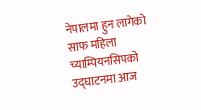नेपालमा हुन लागेको साफ महिला च्याम्पियनसिपको उद्घाटनमा आज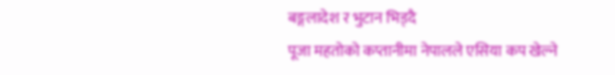बङ्गलादेश र भुटान भिड्दै
पूजा महतोको कप्तानीमा नेपालले एसिया कप खेल्ने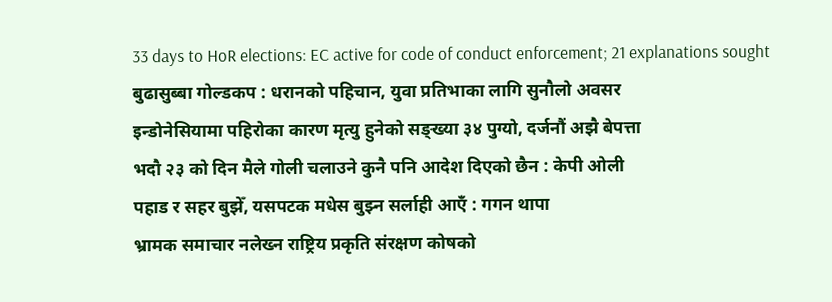33 days to HoR elections: EC active for code of conduct enforcement; 21 explanations sought
बुढासुब्बा गोल्डकप : धरानको पहिचान, युवा प्रतिभाका लागि सुनौलो अवसर
इन्डोनेसियामा पहिरोका कारण मृत्यु हुनेको सङ्ख्या ३४ पुग्यो, दर्जनौं अझै बेपत्ता
भदौ २३ को दिन मैले गोली चलाउने कुनै पनि आदेश दिएको छैन : केपी ओली
पहाड र सहर बुझेँ, यसपटक मधेस बुझ्न सर्लाही आएँ : गगन थापा
भ्रामक समाचार नलेख्न राष्ट्रिय प्रकृति संरक्षण कोषको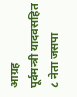आग्रह
पूर्वमन्त्री यादवसहित ८ नेता जसपा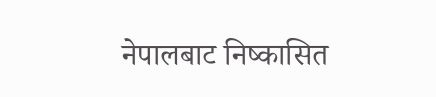नेपालबाट निष्कासित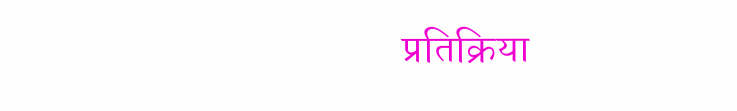प्रतिक्रिया